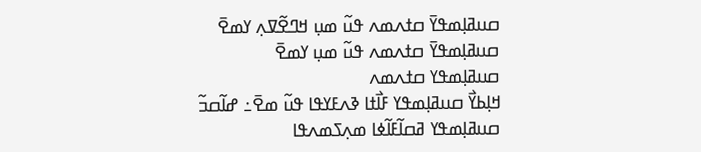ߛߎߥߊ߲ߘߟߌ߫ ߛߙߍߘߍ ߟߎ߬ ߘߎ߲ ߞߣߐ߬ߜߍ߲ ߌߘߐ߫
ߛߎߥߊ߲ߘߟߌ߫ ߛߙߍߘߍ ߟߎ߬ ߘߎ߲ ߌߘߐ߫
ߛߎߥߊ߲ߘߟߌ ߛߙߍߘߍ
ߞߊ߲ߕߌ߯ ߛߎߥߊ߲ߘߟߌ ߓߊ߯ߙߊ ߢߍߓߌߟߊ ߟߎ߬ ߘߐ߫߸ ߝߊ߬ߛߏ߬ ߛߎߥߊ߲ߘߟߌ ߥߛߊ߬ߓߊ߬ߦߊ ߘߍ߲ߖߘߍߟߊ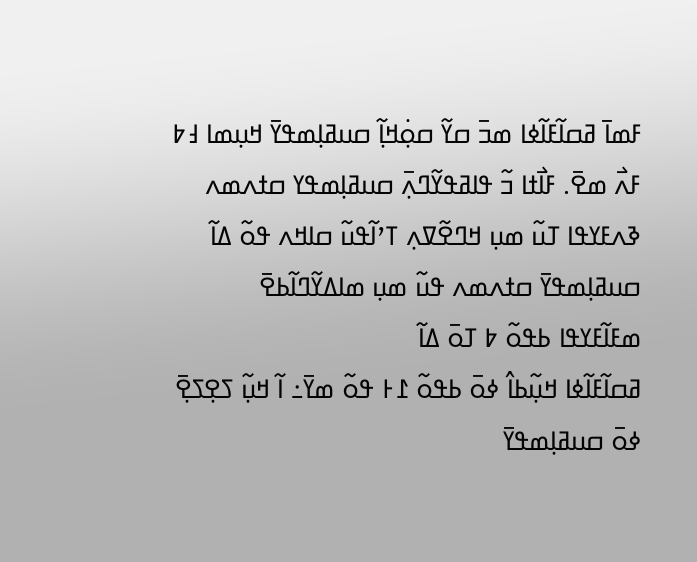ߓߘߊ߫ ߥߛߊ߬ߓߊ߬ߦߊ ߘߏ߫ ߛߌ߬ ߛߋ߲߭ߞߊ߲߬ ߛߎߥߊ߲ߘߟߌ߫ ߞߎ߲ߘߊ ߃߈ ߓߍ߯ ߘߐ߫. ߓߊ߯ߙߊ ߏ߬ ߟߊߥߟߌ߬ߣߍ߲߫ ߛߎߥߊ߲ߘߟߌ ߛߙߍߘߍ ߢߍߓߌߟߊ ߠߎ߬ ߘߎ߲ ߞߣߐ߬ߜߍ߲ ߠߴߊ߬ߟߎ߬ ߛߊߞߍ ߟߋ߬ ߡߊ߬
ߛߎߥߊ߲ߘߟߌ߫ ߛߙߍߘߍ ߟߎ߬ ߘߎ߲ ߘߊߡߌ߬ߣߊ߬ߕߐ߫ ߘߓߊ߬ߓߌߟߊ ߕߟߋ߬ ߈ ߠߋ߫ ߡߊ߬
ߥߛߊ߬ߓߊ߬ߦߊ ߞߎ߲߬ߕߊ߮ ߦߋ߫ ߕߟߋ߬ ߁߅ ߟߋ߬ ߘߌ߫߸ ߊ߬ ߞߎ߲߬ ߖߐ߲ߖߐ߲߫ ߦߋ߫ ߛߎߥߊ߲ߘߟߌ߫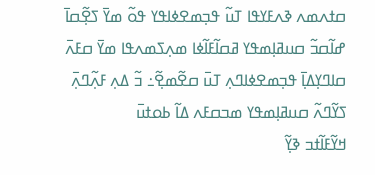ߛߙߍߘߍ ߢߍߓߌߟߊ ߠߎ߬ ߟߏ߲ߘߐߦߊߟߌ ߟߋ߬ ߘߌ߫ ߖߐ߲߬ߛߊ߫ ߝߊ߬ߛߏ߬ ߛߎߥߊ߲ߘߟߌ ߥߛߊ߬ߓߊ߬ߦߊ ߘߍ߲ߖߘߍߟߊ ߘߌ߫ ߛߓߍ߫ ߛߊߣߌ߲ߡߊ߲߫ ߟߏ߲ߘߐߦߊߣߍ߲ ߠߎ߫ ߛߐ߬ߘߐ߲߬߸ ߏ߬ ߡߍ߲ ߓߍ߲߬ߣߍ߲߫ ߖߌ߬ߣߍ߬ ߛߎߥߊ߲ߘߟߌ ߘߏߛߓߍ ߡߊ߬ ߕߋߙߎ߫
ߞߌ߬ߓߊ߬ߙߏ ߢߌ߲߬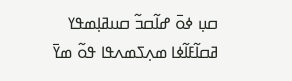ߛߎ߲ ߦߋ߫ ߝߊ߬ߛߏ߬ ߛߎߥߊ߲ߘߟߌ ߥߛߊ߬ߓߊ߬ߦߊ ߘߍ߲ߖߘߍߟߊ ߟߋ߬ ߘߌ߫